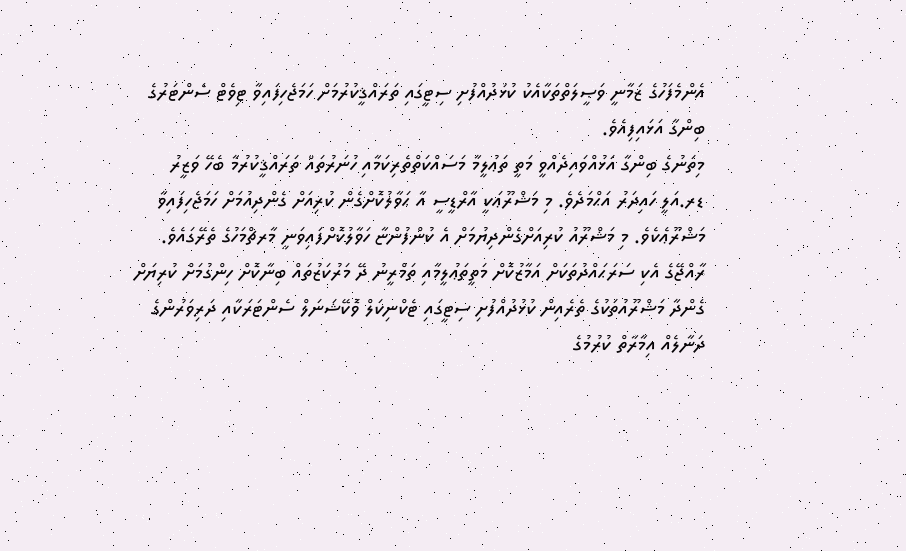އެންމެފަހުގެ ޒަމާނީ ވަޞީލަތްތަކާއެކު ކުޅުދުއްފުށި ސިޓީގައި ތަރައްޤީކުރުމަށް ހަމަޖެހިފައިވާ ޓިވެޓް ސެންޓަރުގެ ބިންގާ އަޅައިފިއެވެ.
މިތަނުގެ ބިންގާ އަޅުއްވައިދެއްވީ މަތީ ތަޢުލީމާ މަސައްކަތްތެރިކަމާއި ހުނަރުތައް ތަރައްޤީކުރުމާ ބެހޭ ވަޒީރު ޑރ.އަލީ ހައިދަރު އަޙްމަދެވެ. މި މަޝްރޫޢަކީ އާރްޑީސީ އާ ޙަވާލުކޮށްގެން ކުރިއަށް ގެންދިއުމަށް ހަމަޖެހިފައިވާ މަޝްރޫޢެކެވެ. މި މަޝްރޫއު ކުރިއަށްގެންދިޔުމަށް އެ ކުންފުންޏާ ހަވާލުކޮށްފައިވަނީ މާރޗްމަހުގެ ތެރޭގައެވެ.
ރާއްޖޭގެ އެކި ސަރަޙައްދުތަކަށް އަމާޒުކޮށް މަތީތަޢުލީމާއި ތަމްރީނު ދޭ މަރުކަޒުތައް ބިނާކޮށް ހިންގުމަށް ކުރިޔަށް ގެންދާ މަޝްރޫއުތަކުގެ ތެރެއިން ކުޅުދުއްފުށި ސިޓީގައި ޓެކްނިކަލް ވޮކޭޝަނަލް ސެންޓަރަކާއި ދަރިވަރުންގެ ދަނާލެއް އިމާރާތް ކުރުމުގެ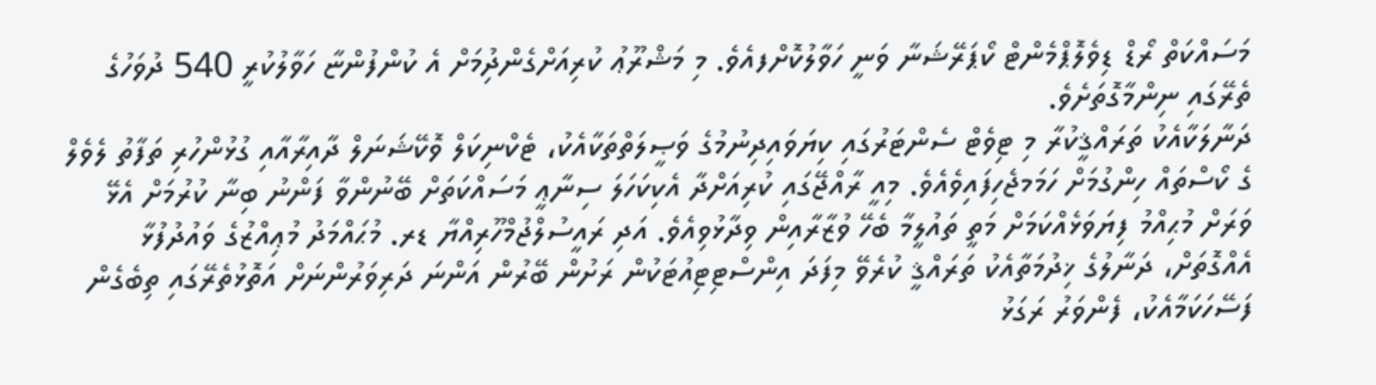މަސައްކަތް ރޯޑް ޑިވެލޮޕްމެންޓް ކޯޕަރޭޝަނާ ވަނީ ހަވާލުކޮށްފއެވެ. މި މަޝްރޫޢު ކުރިއަށްގެންދިުމަށް އެ ކުންފުންޏާ ހަވާލުކުރީ 540 ދުވަހުގެ ތެރޭގައި ނިންމާގޮތަށެވެ.
ދަނާލަކާއެކު ތަރައްޤީކުރާ މި ޓިވެޓް ސެންޓަރުގައި ކިޔަވައިދިނުމުގެ ވަޞީލަތްތަކާއެކު، ޓެކްނިކަލް ވޮކޭޝަނަލް ދާއިރާއާއި ގުޅުންހުރި ތަފާތު ލެވެލް ގެ ކޯސްތައް ހިންގުމަށް ހަމަމޖެހިފައިވެއެވެ. މިއީ ރާއްޖޭގައި ކުރިއަށްދާ އެކިކަހަލަ ސިނާޢީ މަސައްކަތަށް ބޭނުންވާ ފަންނު ބިނާ ކުރުމަށް އެޅޭ ވަރަށް މުޙިއްމު ފިޔަވަޅެއްކަމަށް މަތީ ތައުލީމާ ބެހޭ ވުޒާރާއިން ވިދާޅުވިއެވެ. އަދި ރައީސުލްޖުމްހޫރިއްޔާ ޑރ. މުޙައްމަދު މުޢިއްޒުގެ ވައުދުފުޅާ އެއްގޮތަށް، ދަނާލުގެ ޚިދުމަތާއެކު ތަރައްޤީ ކުރެވޭ މިފަދަ އިންސްޓިޓިއުޓަކުން ރަށުން ބޭރުން އަންނަ ދަރިވަރުންނަށް އަތޮޅުތެރޭގައި ތިބެގެން ފަސޭހަކަމާއެކު، ފެންވަރު ރަގަޅު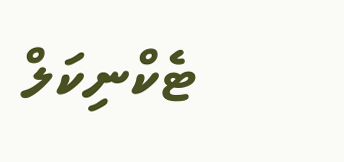ޓެކްނިކަލް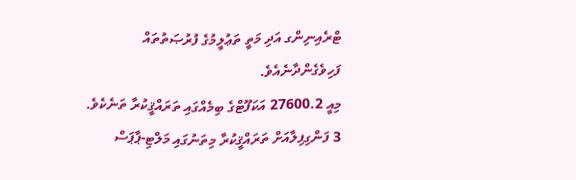ޓްރެއިނިންގ އަދި މަތީ ތަޢުލީމުގެ ފުރުޞަތުތައް ފަހިވެގެންދާނެއެވެ.
މިއީ 27600.2 އަކަފޫޓްގެ ބިމެއްގައި ތަރައްޤީކުރާ ތަނެކެވެ. 3 ފަންގިފިލާއަށް ތަރައްޤީކުރާ މިތަނުގައި މަލްޓި-ޕާޕަސް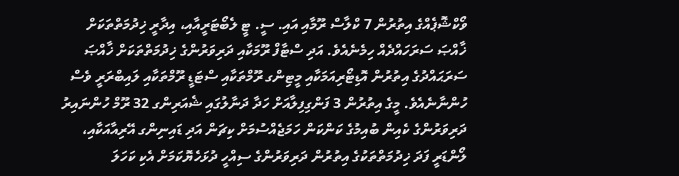ވޯކްޝޮޕެއްގެ އިތުރުން 7 ކްލާސް ރޫމާއި އައި. ސީ. ޓީ ލެބޯޓަރީއާއި، އިދާރީ ޚިދުމަތްތަކަށް ޚާއްޞަ ސަރަހައްދެއް ހިމެނެއެވެ. އަދި ސްޓާފް ރޫމަކާއި ދަރިވަރުންގެ ޚިދުމަތްތަކަށް ޚާއްޞަ ސަރަޙައްދުގެ އިތުރުން އޮޑިޓޯރިއަމަކާއި މީޓިންގ ރޫމްތަކާއި ސްޓަޑީ ރޫމްތަކާއި ލައިބްރަރީ ވެސް ހުންނާނެއެވެ. މީގެ އިތުރުން 3 ފަންގިފިލާއަށް ހަދާ ދަނާލުގައި ޝެއަރިންގ 32 ރޫމް ހުންނައިރު ދަރިވަރުންގެ ކެއިން ބުއިމުގެ ކަންކަން ހަމަޖެއްސުމަށް ކިޗަން އަދި ޑައިނިންގ އޭރިއާއަކާއި، ލޯންޑަރީ ފަދަ ޚިދުމަތްތަކުގެ އިތުރުން ދަރިވަރުންގެ ސިއްހީ ދުޅަހެޔޮކަމަށް އެކި ކަހަލަ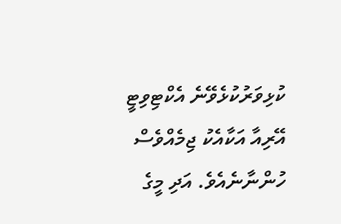ކުޅިވަރުކުޅެވޭނެ އެކްޓިވިޓީ އޭރިއާ އަކާއެކު ޖިމެއްވެސް ހުންނާނެއެވެ. އަދި މީގެ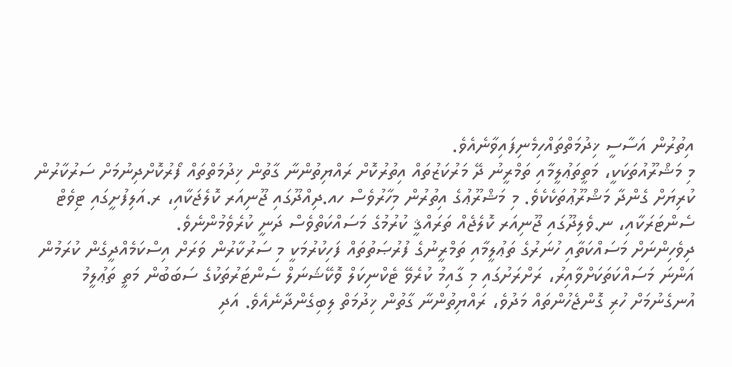އިތުރުން އަސާސީ ޚިދުމަތްތައްހިމެނިފައިވާނެއެވެ.
މި މަޝްރޫއުތަކަކީ، މަތީތަޢުލީމާއި ތަމްރީނު ދޭ މަރުކަޒުތައް އިތުރުކޮށް ރައްޔިތުންނާ ގާތުން ޚިދުމަތްތައް ފޯރުކޮށްދިނުމަށް ސަރުކާރުން ކުރިޔަށް ގެންދާ މަޝްރޫޢުތަކެކެވެ. މި މަޝްރޫޢުގެ އިތުރުން މިހާރުވެސް ހއ.ދިއްދޫގައި ޖޫނިއަރ ކޮލެޖަކާއި، ރ.އަލިފުށީގައި ޓިވެޓް ސެންޓަރަކާއި، ނ.ވެލިދޫގައި ޖޫނިއަރ ކޮލެޖެއް ތަރައްޤީ ކުރުމުގެ މަސައްކަތްވެސް ދަނީ ކުރެވެމުންނެވެ.
ދިވެހިންނަށް މަސައްކަތާއި ހުނަރުގެ ތަޢުލީމާއި ތަމްރީނުގެ ފުރުޞަތުތައް ފަހިކުރުމަކީ މި ސަރުކާރުން ވަރަށް އިސްކަމެއްދީގެން ކުރަމުން އަންނަ މަސައްކަތަކަށްވާއިރު، ރަށްރަށުގައި މި ގާއިމު ކުރެވޭ ޓެކްނިކަލް ވޮކޭޝަނަލް ސެންޓަރުތަކުގެ ސަބަބުން މަތީ ތަޢުލީމު އުނގެނުމަށް ހުރި ގޮންޖެހުންތައް މަދުވެ، ރައްޔިތުންނާ ގާތުން ޚިދުމަތް ލިބިގެންދާނެއެވެ. އަދި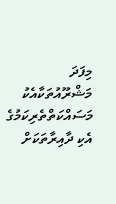މިފަދަ މަޝްރޫއުތަކާއެކު މަސައްކަތްތެރިކަމުގެ އެކި ދާއިރާތަކަށް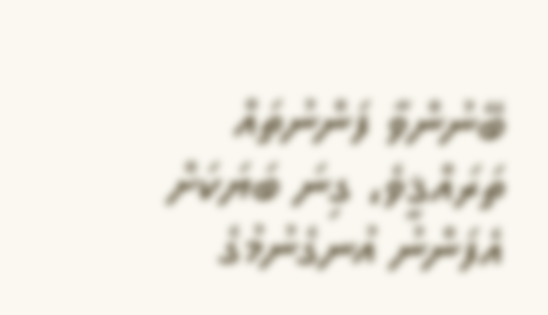ބޭނުންވާ ފަންނުތައް ތަރައްޤީވެ، ގިނަ ބަޔަކަށް އެފަންނު އުނގެނުމުގެ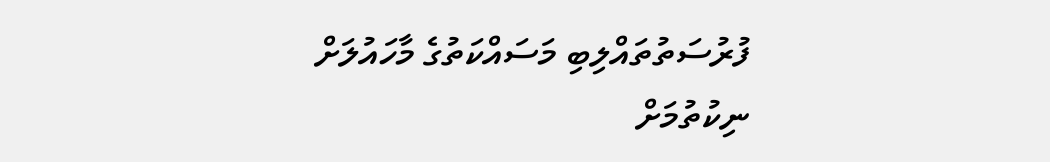ފުރުސަތުތައްލިބި މަސައްކަތުގެ މާހައުލަށް ނިކުތުމަށް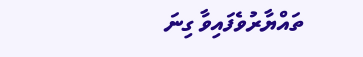ތައްޔާރުވެފައިވާ ގިނަ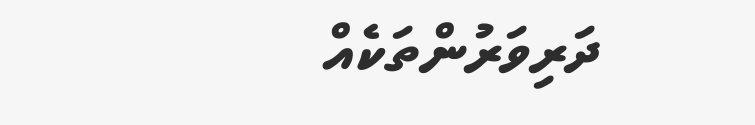ދަރިވަރުންތަކެއް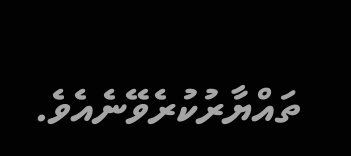ތައްޔާރުކުރެވޭނެއެވެ.